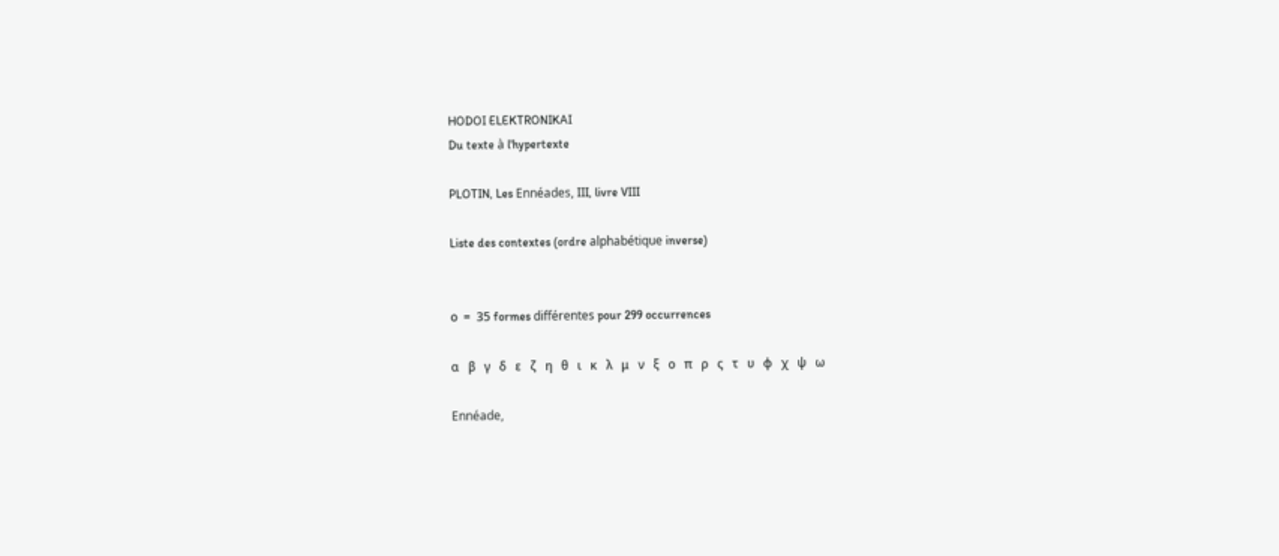HODOI ELEKTRONIKAI
Du texte à l'hypertexte

PLOTIN, Les Ennéades, III, livre VIII

Liste des contextes (ordre alphabétique inverse)


ο  =  35 formes différentes pour 299 occurrences

α   β   γ   δ   ε   ζ   η   θ   ι   κ   λ   μ   ν   ξ   ο   π   ρ   ς   τ   υ   φ   χ   ψ   ω

Ennéade,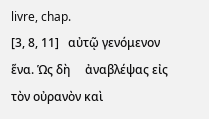livre, chap.
[3, 8, 11]   αὐτῷ γενόμενον ἕνα. Ὡς δὴ     ἀναβλέψας εἰς τὸν οὐρανὸν καὶ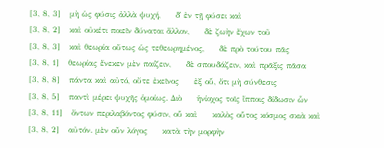[3, 8, 3]   μὴ ὡς φύσις ἀλλὰ ψυχή,     δ᾽ ἐν τῇ φύσει καὶ
[3, 8, 2]   καὶ οὐκέτι ποιεῖν δύναται ἄλλον,     δὲ ζωὴν ἔχων τοῦ
[3, 8, 3]   καὶ θεωρία οὕτως ὡς τεθεωρημένος,     δὲ πρὸ τούτου πᾶς
[3, 8, 1]   θεωρίας ἕνεκεν μὲν παίζειν,     δὲ σπουδάζειν, καὶ πρᾶξις πᾶσα
[3, 8, 8]   πάντα καὶ αὐτό, οὔτε ἐκεῖνος     ἐξ οὗ, ὅτι μὴ σύνθεσις
[3, 8, 5]   παντὶ μέρει ψυχῆς ὁμοίως. Διὸ     ἡνίοχος τοῖς ἵπποις δίδωσιν ὧν
[3, 8, 11]   ὄντων περιλαβόντος φύσιν, οὗ καὶ     καλὸς οὗτος κόσμος σκιὰ καὶ
[3, 8, 2]   αὐτόν. μὲν οὖν λόγος     κατὰ τὴν μορφὴν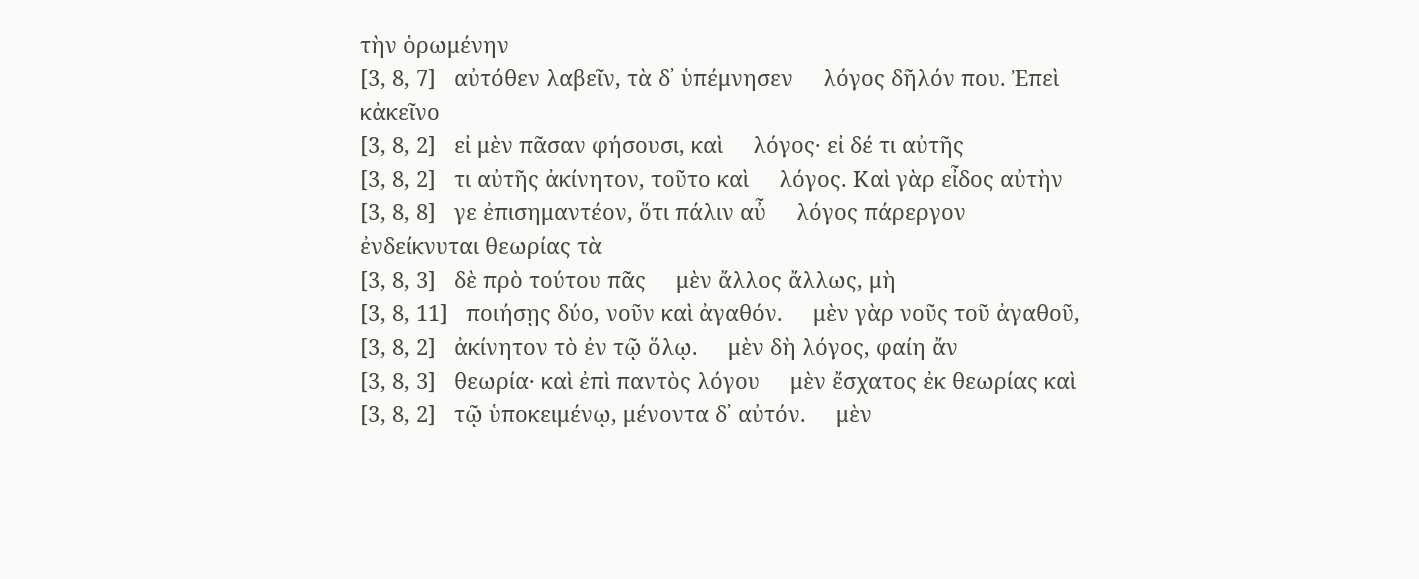τὴν ὁρωμένην
[3, 8, 7]   αὐτόθεν λαβεῖν, τὰ δ᾽ ὑπέμνησεν     λόγος δῆλόν που. Ἐπεὶ κἀκεῖνο
[3, 8, 2]   εἰ μὲν πᾶσαν φήσουσι, καὶ     λόγος· εἰ δέ τι αὐτῆς
[3, 8, 2]   τι αὐτῆς ἀκίνητον, τοῦτο καὶ     λόγος. Καὶ γὰρ εἶδος αὐτὴν
[3, 8, 8]   γε ἐπισημαντέον, ὅτι πάλιν αὖ     λόγος πάρεργον ἐνδείκνυται θεωρίας τὰ
[3, 8, 3]   δὲ πρὸ τούτου πᾶς     μὲν ἄλλος ἄλλως, μὴ
[3, 8, 11]   ποιήσῃς δύο, νοῦν καὶ ἀγαθόν.     μὲν γὰρ νοῦς τοῦ ἀγαθοῦ,
[3, 8, 2]   ἀκίνητον τὸ ἐν τῷ ὅλῳ.     μὲν δὴ λόγος, φαίη ἄν
[3, 8, 3]   θεωρία· καὶ ἐπὶ παντὸς λόγου     μὲν ἔσχατος ἐκ θεωρίας καὶ
[3, 8, 2]   τῷ ὑποκειμένῳ, μένοντα δ᾽ αὐτόν.     μὲν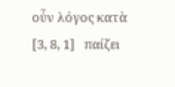οὖν λόγος κατὰ
[3, 8, 1]   παίζει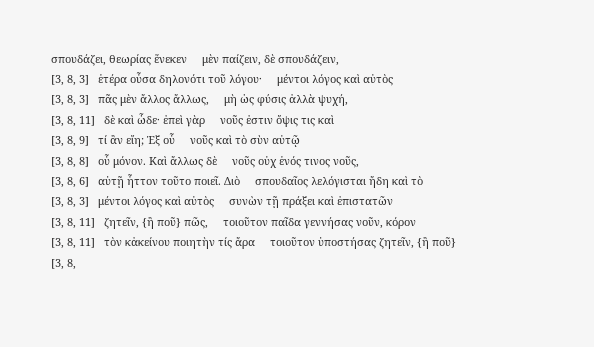σπουδάζει, θεωρίας ἕνεκεν     μὲν παίζειν, δὲ σπουδάζειν,
[3, 8, 3]   ἑτέρα οὖσα δηλονότι τοῦ λόγου·     μέντοι λόγος καὶ αὐτὸς
[3, 8, 3]   πᾶς μὲν ἄλλος ἄλλως,     μὴ ὡς φύσις ἀλλὰ ψυχή,
[3, 8, 11]   δὲ καὶ ὧδε· ἐπεὶ γὰρ     νοῦς ἐστιν ὄψις τις καὶ
[3, 8, 9]   τί ἂν εἴη; Ἐξ οὗ     νοῦς καὶ τὸ σὺν αὐτῷ
[3, 8, 8]   οὗ μόνον. Καὶ ἄλλως δὲ     νοῦς οὐχ ἑνός τινος νοῦς,
[3, 8, 6]   αὑτῇ ἧττον τοῦτο ποιεῖ. Διὸ     σπουδαῖος λελόγισται ἤδη καὶ τὸ
[3, 8, 3]   μέντοι λόγος καὶ αὐτὸς     συνὼν τῇ πράξει καὶ ἐπιστατῶν
[3, 8, 11]   ζητεῖν, {ἢ ποῦ} πῶς,     τοιοῦτον παῖδα γεννήσας νοῦν, κόρον
[3, 8, 11]   τὸν κἀκείνου ποιητὴν τίς ἄρα     τοιοῦτον ὑποστήσας ζητεῖν, {ἢ ποῦ}
[3, 8,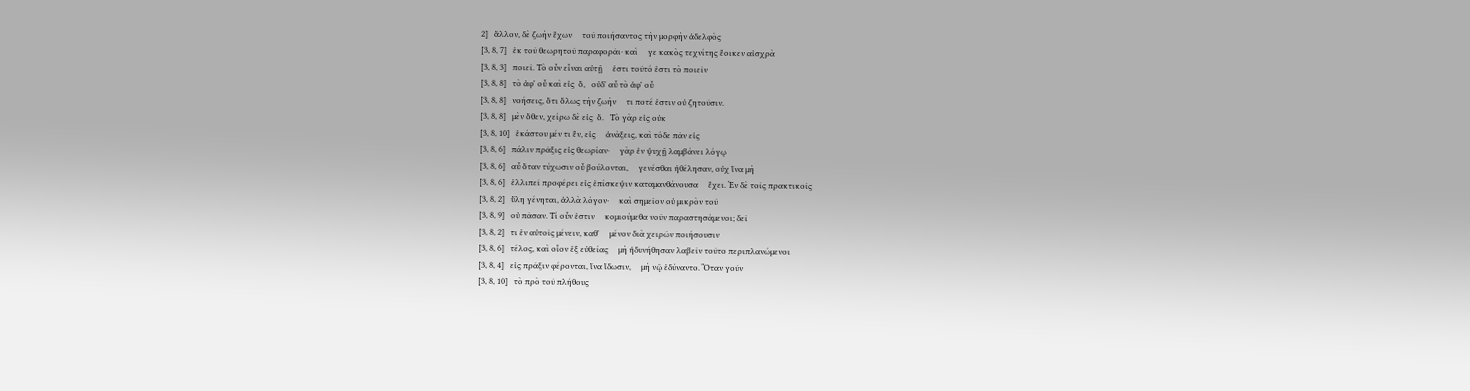2]   ἄλλον, δὲ ζωὴν ἔχων     τοῦ ποιήσαντος τὴν μορφὴν ἀδελφὸς
[3, 8, 7]   ἐκ τοῦ θεωρητοῦ παραφορᾶι· καὶ     γε κακὸς τεχνίτης ἔοικεν αἰσχρὰ
[3, 8, 3]   ποιεῖ. Τὸ οὖν εἶναι αὐτῇ     ἐστι τοῦτό ἐστι τὸ ποιεῖν
[3, 8, 8]   τὸ ἀφ᾽ οὗ καὶ εἰς  ὅ,   οὐδ᾽ αὖ τὸ ἀφ᾽ οὗ
[3, 8, 8]   νοήσεις, ὅτι ὅλως τὴν ζωὴν     τι ποτέ ἐστιν οὐ ζητοῦσιν.
[3, 8, 8]   μὲν ὅθεν, χείρω δὲ εἰς  ὅ.   Τὸ γὰρ εἰς οὐκ
[3, 8, 10]   ἑκάστου μέν τι ἕν, εἰς     ἀνάξεις, καὶ τόδε πᾶν εἰς
[3, 8, 6]   πάλιν πρᾶξις εἰς θεωρίαν·     γὰρ ἐν ψυχῇ λαμβάνει λόγῳ
[3, 8, 6]   αὖ ὅταν τύχωσιν οὗ βούλονται,     γενέσθαι ἠθέλησαν, οὐχ ἵνα μὴ
[3, 8, 6]   ἐλλιπεῖ προφέρει εἰς ἐπίσκεψιν καταμανθάνουσα     ἔχει. Ἐν δὲ τοῖς πρακτικοῖς
[3, 8, 2]   ὕλη γένηται, ἀλλὰ λόγον·     καὶ σημεῖον οὐ μικρὸν τοῦ
[3, 8, 9]   οὐ πᾶσαν. Τί οὖν ἐστιν     κομιούμεθα νοῦν παραστησάμενοι; δεῖ
[3, 8, 2]   τι ἐν αὐτοῖς μένειν, καθ᾽     μένον διὰ χειρῶν ποιήσουσιν
[3, 8, 6]   τέλος, καὶ οἷον ἐξ εὐθείας     μὴ ἠδυνήθησαν λαβεῖν τοῦτο περιπλανώμενοι
[3, 8, 4]   εἰς πρᾶξιν φέρονται, ἵνα ἴδωσιν,     μὴ νῷ ἐδύναντο. Ὅταν γοῦν
[3, 8, 10]   τὸ πρὸ τοῦ πλήθους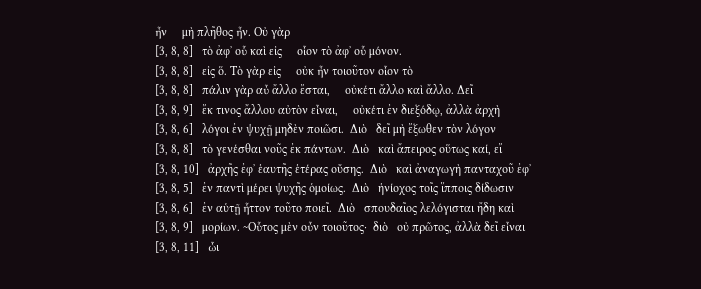ἦν     μὴ πλῆθος ἦν. Οὐ γὰρ
[3, 8, 8]   τὸ ἀφ᾽ οὗ καὶ εἰς     οἷον τὸ ἀφ᾽ οὗ μόνον.
[3, 8, 8]   εἰς ὅ. Τὸ γὰρ εἰς     οὐκ ἦν τοιοῦτον οἷον τὸ
[3, 8, 8]   πάλιν γὰρ αὖ ἄλλο ἔσται,     οὐκέτι ἄλλο καὶ ἄλλο. Δεῖ
[3, 8, 9]   ἔκ τινος ἄλλου αὐτὸν εἶναι,     οὐκέτι ἐν διεξόδῳ, ἀλλὰ ἀρχὴ
[3, 8, 6]   λόγοι ἐν ψυχῇ μηδὲν ποιῶσι.  Διὸ   δεῖ μὴ ἔξωθεν τὸν λόγον
[3, 8, 8]   τὸ γενέσθαι νοῦς ἐκ πάντων.  Διὸ   καὶ ἄπειρος οὕτως καί, εἴ
[3, 8, 10]   ἀρχῆς ἐφ᾽ ἑαυτῆς ἑτέρας οὔσης.  Διὸ   καὶ ἀναγωγὴ πανταχοῦ ἐφ᾽
[3, 8, 5]   ἐν παντὶ μέρει ψυχῆς ὁμοίως.  Διὸ   ἡνίοχος τοῖς ἵπποις δίδωσιν
[3, 8, 6]   ἐν αὑτῇ ἧττον τοῦτο ποιεῖ.  Διὸ   σπουδαῖος λελόγισται ἤδη καὶ
[3, 8, 9]   μορίων. ~Οὗτος μὲν οὖν τοιοῦτος·  διὸ   οὐ πρῶτος, ἀλλὰ δεῖ εἶναι
[3, 8, 11]   ὧι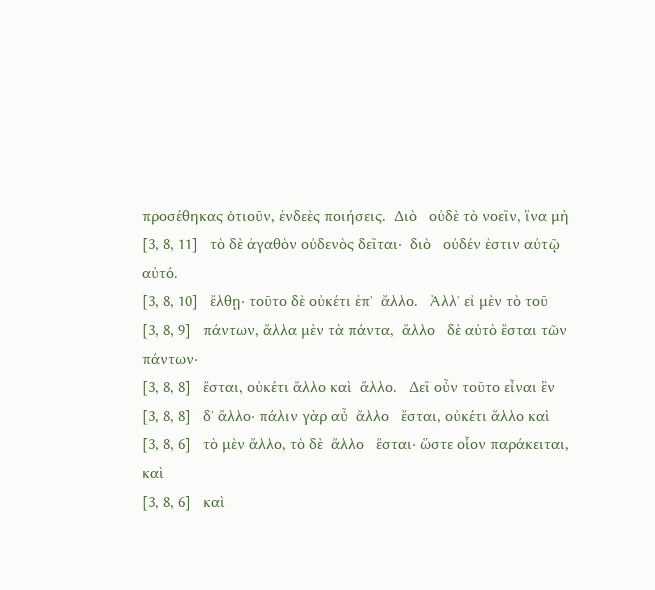προσέθηκας ὁτιοῦν, ἐνδεὲς ποιήσεις.  Διὸ   οὐδὲ τὸ νοεῖν, ἵνα μὴ
[3, 8, 11]   τὸ δὲ ἀγαθὸν οὐδενὸς δεῖται·  διὸ   οὐδέν ἐστιν αὐτῷ αὐτό.
[3, 8, 10]   ἔλθῃ· τοῦτο δὲ οὐκέτι ἐπ᾽  ἄλλο.   Ἀλλ᾽ εἰ μὲν τὸ τοῦ
[3, 8, 9]   πάντων, ἄλλα μὲν τὰ πάντα,  ἄλλο   δὲ αὐτὸ ἔσται τῶν πάντων·
[3, 8, 8]   ἔσται, οὐκέτι ἄλλο καὶ  ἄλλο.   Δεῖ οὖν τοῦτο εἶναι ἓν
[3, 8, 8]   δ᾽ ἄλλο· πάλιν γὰρ αὖ  ἄλλο   ἔσται, οὐκέτι ἄλλο καὶ
[3, 8, 6]   τὸ μὲν ἄλλο, τὸ δὲ  ἄλλο   ἔσται· ὥστε οἷον παράκειται, καὶ
[3, 8, 6]   καὶ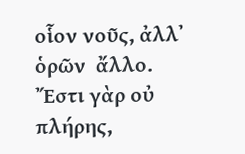οἷον νοῦς, ἀλλ᾽ ὁρῶν  ἄλλο.   Ἔστι γὰρ οὐ πλήρης,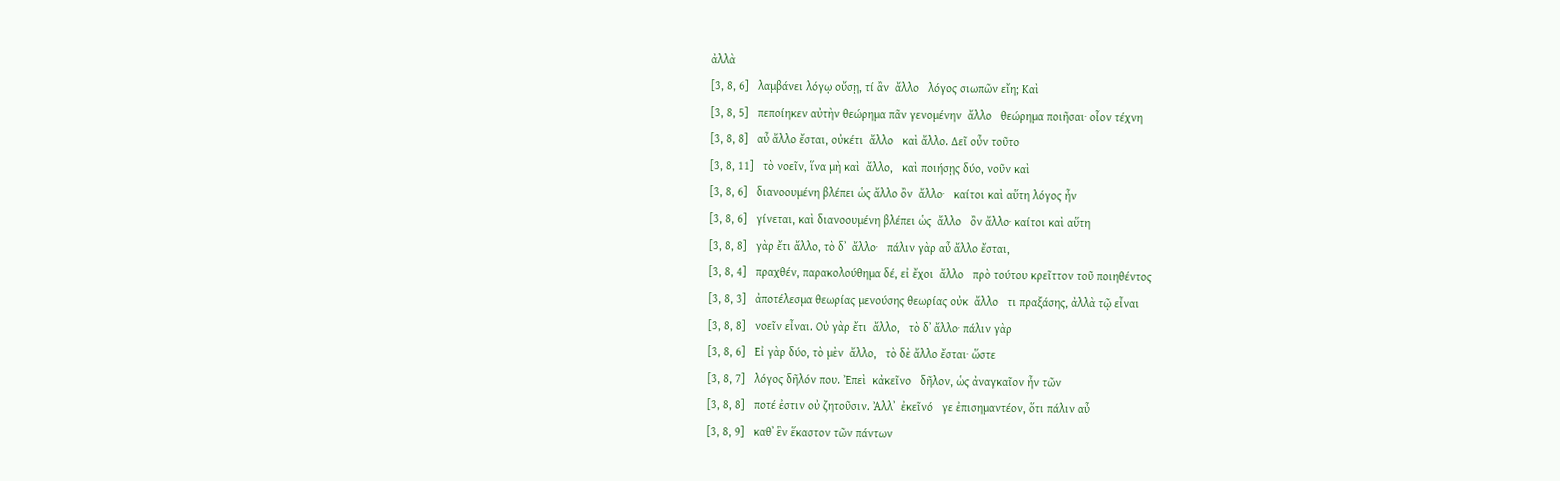ἀλλὰ
[3, 8, 6]   λαμβάνει λόγῳ οὔσῃ, τί ἂν  ἄλλο   λόγος σιωπῶν εἴη; Καὶ
[3, 8, 5]   πεποίηκεν αὐτὴν θεώρημα πᾶν γενομένην  ἄλλο   θεώρημα ποιῆσαι· οἷον τέχνη
[3, 8, 8]   αὖ ἄλλο ἔσται, οὐκέτι  ἄλλο   καὶ ἄλλο. Δεῖ οὖν τοῦτο
[3, 8, 11]   τὸ νοεῖν, ἵνα μὴ καὶ  ἄλλο,   καὶ ποιήσῃς δύο, νοῦν καὶ
[3, 8, 6]   διανοουμένη βλέπει ὡς ἄλλο ὂν  ἄλλο·   καίτοι καὶ αὕτη λόγος ἦν
[3, 8, 6]   γίνεται, καὶ διανοουμένη βλέπει ὡς  ἄλλο   ὂν ἄλλο· καίτοι καὶ αὕτη
[3, 8, 8]   γὰρ ἔτι ἄλλο, τὸ δ᾽  ἄλλο·   πάλιν γὰρ αὖ ἄλλο ἔσται,
[3, 8, 4]   πραχθέν, παρακολούθημα δέ, εἰ ἔχοι  ἄλλο   πρὸ τούτου κρεῖττον τοῦ ποιηθέντος
[3, 8, 3]   ἀποτέλεσμα θεωρίας μενούσης θεωρίας οὐκ  ἄλλο   τι πραξάσης, ἀλλὰ τῷ εἶναι
[3, 8, 8]   νοεῖν εἶναι. Οὐ γὰρ ἔτι  ἄλλο,   τὸ δ᾽ ἄλλο· πάλιν γὰρ
[3, 8, 6]   Εἰ γὰρ δύο, τὸ μὲν  ἄλλο,   τὸ δὲ ἄλλο ἔσται· ὥστε
[3, 8, 7]   λόγος δῆλόν που. Ἐπεὶ  κἀκεῖνο   δῆλον, ὡς ἀναγκαῖον ἦν τῶν
[3, 8, 8]   ποτέ ἐστιν οὐ ζητοῦσιν. Ἀλλ᾽  ἐκεῖνό   γε ἐπισημαντέον, ὅτι πάλιν αὖ
[3, 8, 9]   καθ᾽ ἓν ἕκαστον τῶν πάντων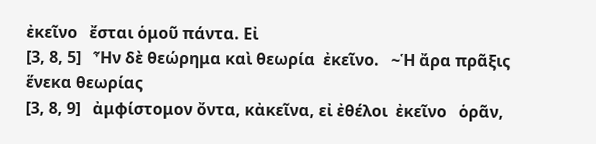ἐκεῖνο   ἔσται ὁμοῦ πάντα. Εἰ
[3, 8, 5]   Ἦν δὲ θεώρημα καὶ θεωρία  ἐκεῖνο.   ~Ἡ ἄρα πρᾶξις ἕνεκα θεωρίας
[3, 8, 9]   ἀμφίστομον ὄντα, κἀκεῖνα, εἰ ἐθέλοι  ἐκεῖνο   ὁρᾶν,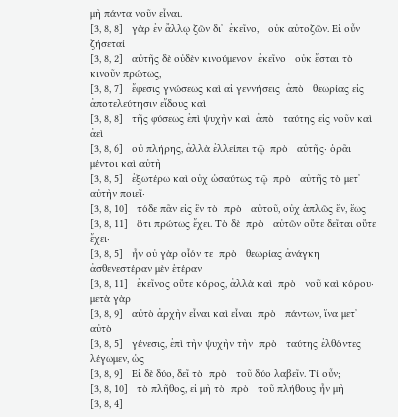μὴ πάντα νοῦν εἶναι.
[3, 8, 8]   γὰρ ἐν ἄλλῳ ζῶν δι᾽  ἐκεῖνο,   οὐκ αὐτοζῶν. Εἰ οὖν ζήσεταί
[3, 8, 2]   αὐτῆς δὲ οὐδὲν κινούμενον  ἐκεῖνο   οὐκ ἔσται τὸ κινοῦν πρώτως,
[3, 8, 7]   ἔφεσις γνώσεως καὶ αἱ γεννήσεις  ἀπὸ   θεωρίας εἰς ἀποτελεύτησιν εἴδους καὶ
[3, 8, 8]   τῆς φύσεως ἐπὶ ψυχὴν καὶ  ἀπὸ   ταύτης εἰς νοῦν καὶ ἀεὶ
[3, 8, 6]   οὐ πλήρης, ἀλλὰ ἐλλείπει τῷ  πρὸ   αὐτῆς· ὁρᾶι μέντοι καὶ αὐτὴ
[3, 8, 5]   ἐξωτέρω καὶ οὐχ ὡσαύτως τῷ  πρὸ   αὐτῆς τὸ μετ᾽ αὐτὴν ποιεῖ·
[3, 8, 10]   τόδε πᾶν εἰς ἓν τὸ  πρὸ   αὐτοῦ, οὐχ ἁπλῶς ἕν, ἕως
[3, 8, 11]   ὅτι πρώτως ἔχει. Τὸ δὲ  πρὸ   αὐτῶν οὔτε δεῖται οὔτε ἔχει·
[3, 8, 5]   ἦν οὐ γὰρ οἷόν τε  πρὸ   θεωρίας ἀνάγκη ἀσθενεστέραν μὲν ἑτέραν
[3, 8, 11]   ἐκεῖνος οὔτε κόρος, ἀλλὰ καὶ  πρὸ   νοῦ καὶ κόρου· μετὰ γὰρ
[3, 8, 9]   αὐτὸ ἀρχὴν εἶναι καὶ εἶναι  πρὸ   πάντων, ἵνα μετ᾽ αὐτὸ
[3, 8, 5]   γένεσις, ἐπὶ τὴν ψυχὴν τὴν  πρὸ   ταύτης ἐλθόντες λέγωμεν, ὡς
[3, 8, 9]   Εἰ δὲ δύο, δεῖ τὸ  πρὸ   τοῦ δύο λαβεῖν. Τί οὖν;
[3, 8, 10]   τὸ πλῆθος, εἰ μὴ τὸ  πρὸ   τοῦ πλήθους ἦν μὴ
[3, 8, 4]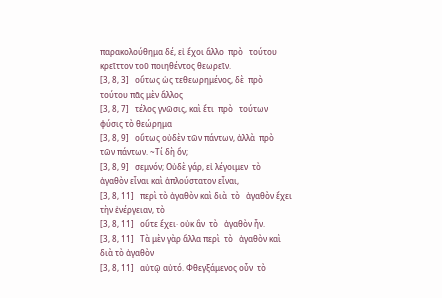παρακολούθημα δέ, εἰ ἔχοι ἄλλο  πρὸ   τούτου κρεῖττον τοῦ ποιηθέντος θεωρεῖν.
[3, 8, 3]   οὕτως ὡς τεθεωρημένος, δὲ  πρὸ   τούτου πᾶς μὲν ἄλλος
[3, 8, 7]   τέλος γνῶσις, καὶ ἔτι  πρὸ   τούτων φύσις τὸ θεώρημα
[3, 8, 9]   οὕτως οὐδὲν τῶν πάντων, ἀλλὰ  πρὸ   τῶν πάντων. ~Τί δὴ ὄν;
[3, 8, 9]   σεμνόν; Οὐδὲ γάρ, εἰ λέγοιμεν  τὸ   ἀγαθὸν εἶναι καὶ ἁπλούστατον εἶναι,
[3, 8, 11]   περὶ τὸ ἀγαθὸν καὶ διὰ  τὸ   ἀγαθὸν ἔχει τὴν ἐνέργειαν, τὸ
[3, 8, 11]   οὔτε ἔχει· οὐκ ἂν  τὸ   ἀγαθὸν ἦν.
[3, 8, 11]   Τὰ μὲν γὰρ ἄλλα περὶ  τὸ   ἀγαθὸν καὶ διὰ τὸ ἀγαθὸν
[3, 8, 11]   αὐτῷ αὐτό. Φθεγξάμενος οὖν  τὸ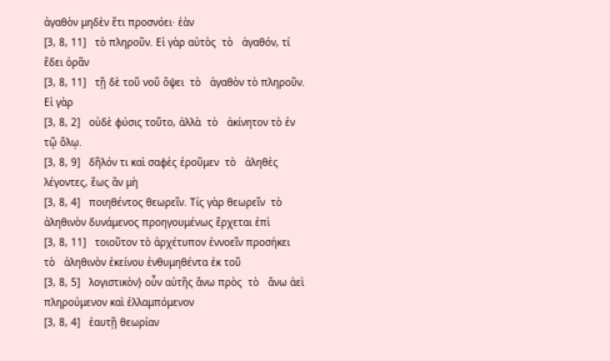ἀγαθὸν μηδὲν ἔτι προσνόει· ἐὰν
[3, 8, 11]   τὸ πληροῦν. Εἰ γὰρ αὐτὸς  τὸ   ἀγαθόν, τί ἔδει ὁρᾶν
[3, 8, 11]   τῇ δὲ τοῦ νοῦ ὄψει  τὸ   ἀγαθὸν τὸ πληροῦν. Εἰ γὰρ
[3, 8, 2]   οὐδὲ φύσις τοῦτο, ἀλλὰ  τὸ   ἀκίνητον τὸ ἐν τῷ ὅλῳ.
[3, 8, 9]   δῆλόν τι καὶ σαφὲς ἐροῦμεν  τὸ   ἀληθὲς λέγοντες, ἕως ἂν μὴ
[3, 8, 4]   ποιηθέντος θεωρεῖν. Τίς γὰρ θεωρεῖν  τὸ   ἀληθινὸν δυνάμενος προηγουμένως ἔρχεται ἐπὶ
[3, 8, 11]   τοιοῦτον τὸ ἀρχέτυπον ἐννοεῖν προσήκει  τὸ   ἀληθινὸν ἐκείνου ἐνθυμηθέντα ἐκ τοῦ
[3, 8, 5]   λογιστικὸν} οὖν αὐτῆς ἄνω πρὸς  τὸ   ἄνω ἀεὶ πληρούμενον καὶ ἐλλαμπόμενον
[3, 8, 4]   ἑαυτῇ θεωρίαν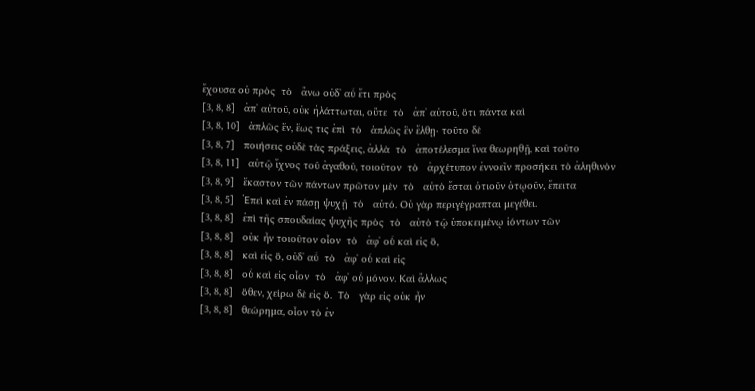ἔχουσα οὐ πρὸς  τὸ   ἄνω οὐδ᾽ αὖ ἔτι πρὸς
[3, 8, 8]   ἀπ᾽ αὐτοῦ, οὐκ ἠλάττωται, οὔτε  τὸ   ἀπ᾽ αὐτοῦ, ὅτι πάντα καὶ
[3, 8, 10]   ἁπλῶς ἕν, ἕως τις ἐπὶ  τὸ   ἁπλῶς ἓν ἔλθῃ· τοῦτο δὲ
[3, 8, 7]   ποιήσεις οὐδὲ τὰς πράξεις, ἀλλὰ  τὸ   ἀποτέλεσμα ἵνα θεωρηθῇ, καὶ τοῦτο
[3, 8, 11]   αὐτῷ ἴχνος τοῦ ἀγαθοῦ, τοιοῦτον  τὸ   ἀρχέτυπον ἐννοεῖν προσήκει τὸ ἀληθινὸν
[3, 8, 9]   ἕκαστον τῶν πάντων πρῶτον μὲν  τὸ   αὐτὸ ἔσται ὁτιοῦν ὁτῳοῦν, ἔπειτα
[3, 8, 5]   Ἐπεὶ καὶ ἐν πάσῃ ψυχῇ  τὸ   αὐτό. Οὐ γὰρ περιγέγραπται μεγέθει.
[3, 8, 8]   ἐπὶ τῆς σπουδαίας ψυχῆς πρὸς  τὸ   αὐτὸ τῷ ὑποκειμένῳ ἰόντων τῶν
[3, 8, 8]   οὐκ ἦν τοιοῦτον οἷον  τὸ   ἀφ᾽ οὗ καὶ εἰς ὅ,
[3, 8, 8]   καὶ εἰς ὅ, οὐδ᾽ αὖ  τὸ   ἀφ᾽ οὗ καὶ εἰς
[3, 8, 8]   οὗ καὶ εἰς οἷον  τὸ   ἀφ᾽ οὗ μόνον. Καὶ ἄλλως
[3, 8, 8]   ὅθεν, χείρω δὲ εἰς ὅ.  Τὸ   γὰρ εἰς οὐκ ἦν
[3, 8, 8]   θεώρημα, οἷον τὸ ἐν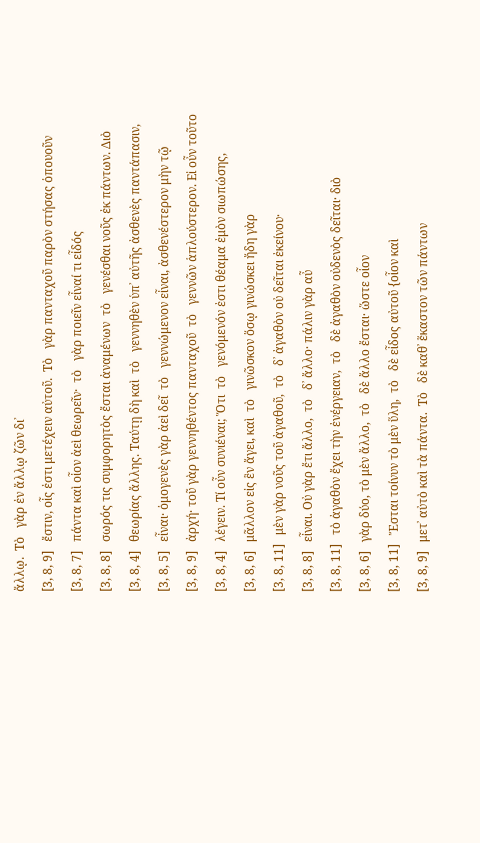ἄλλῳ.  Τὸ   γὰρ ἐν ἄλλῳ ζῶν δι᾽
[3, 8, 9]   ἔστιν, οἷς ἐστι μετέχειν αὐτοῦ.  Τὸ   γὰρ πανταχοῦ παρὸν στήσας ὁπουοῦν
[3, 8, 7]   πάντα καὶ οἷον ἀεὶ θεωρεῖν·  τὸ   γὰρ ποιεῖν εἶναί τι εἶδός
[3, 8, 8]   σωρός τις συμφορητὸς ἔσται ἀναμένων  τὸ   γενέσθαι νοῦς ἐκ πάντων. Διὸ
[3, 8, 4]   θεωρίας ἄλλης. Ταύτῃ δὴ καὶ  τὸ   γεννηθὲν ὑπ᾽ αὐτῆς ἀσθενὲς παντάπασιν,
[3, 8, 5]   εἶναι· ὁμογενὲς γὰρ ἀεὶ δεῖ  τὸ   γεννώμενον εἶναι, ἀσθενέστερον μὴν τῷ
[3, 8, 9]   ἀρχή· τοῦ γὰρ γεννηθέντος πανταχοῦ  τὸ   γεννῶν ἁπλούστερον. Εἰ οὖν τοῦτο
[3, 8, 4]   λέγειν. Τί οὖν συνιέναι; Ὅτι  τὸ   γενόμενόν ἐστι θέαμα ἐμὸν σιωπώσης,
[3, 8, 6]   μᾶλλον εἰς ἓν ἄγει, καὶ  τὸ   γινῶσκον ὅσῳ γινώσκει ἤδη γὰρ
[3, 8, 11]   μὲν γὰρ νοῦς τοῦ ἀγαθοῦ,  τὸ   δ᾽ ἀγαθὸν οὐ δεῖται ἐκείνου·
[3, 8, 8]   εἶναι. Οὐ γὰρ ἔτι ἄλλο,  τὸ   δ᾽ ἄλλο· πάλιν γὰρ αὖ
[3, 8, 11]   τὸ ἀγαθὸν ἔχει τὴν ἐνέργειαν,  τὸ   δὲ ἀγαθὸν οὐδενὸς δεῖται· διὸ
[3, 8, 6]   γὰρ δύο, τὸ μὲν ἄλλο,  τὸ   δὲ ἄλλο ἔσται· ὥστε οἷον
[3, 8, 11]   Ἔσται τοίνυν τὸ μὲν ὕλη,  τὸ   δὲ εἶδος αὐτοῦ {οἷον καὶ
[3, 8, 9]   μετ᾽ αὐτὸ καὶ τὰ πάντα.  Τὸ   δὲ καθ᾽ ἕκαστον τῶν πάντων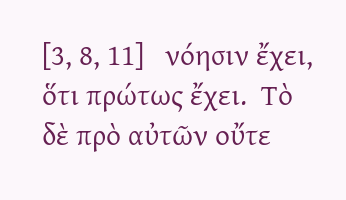[3, 8, 11]   νόησιν ἔχει, ὅτι πρώτως ἔχει.  Τὸ   δὲ πρὸ αὐτῶν οὔτε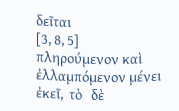δεῖται
[3, 8, 5]   πληρούμενον καὶ ἐλλαμπόμενον μένει ἐκεῖ,  τὸ   δὲ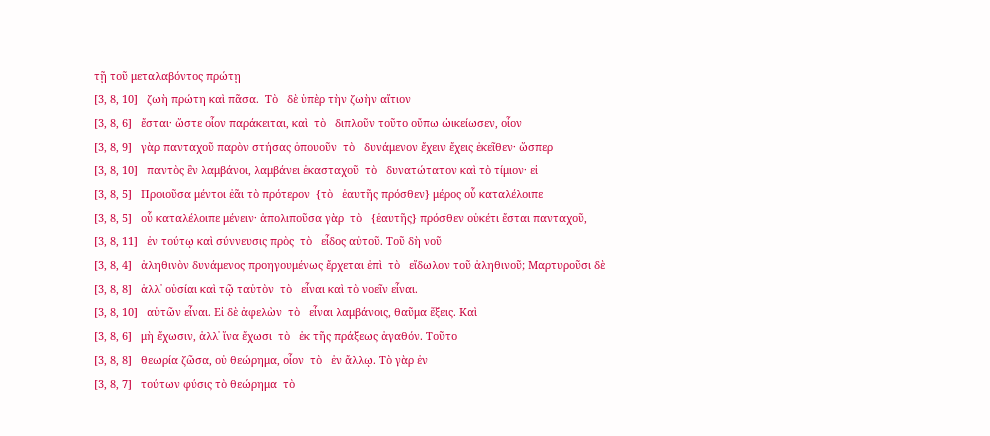τῇ τοῦ μεταλαβόντος πρώτῃ
[3, 8, 10]   ζωὴ πρώτη καὶ πᾶσα.  Τὸ   δὲ ὑπὲρ τὴν ζωὴν αἴτιον
[3, 8, 6]   ἔσται· ὥστε οἷον παράκειται, καὶ  τὸ   διπλοῦν τοῦτο οὔπω ὠικείωσεν, οἷον
[3, 8, 9]   γὰρ πανταχοῦ παρὸν στήσας ὁπουοῦν  τὸ   δυνάμενον ἔχειν ἔχεις ἐκεῖθεν· ὥσπερ
[3, 8, 10]   παντὸς ἓν λαμβάνοι, λαμβάνει ἑκασταχοῦ  τὸ   δυνατώτατον καὶ τὸ τίμιον· εἰ
[3, 8, 5]   Προιοῦσα μέντοι ἐᾶι τὸ πρότερον  {τὸ   ἑαυτῆς πρόσθεν} μέρος οὗ καταλέλοιπε
[3, 8, 5]   οὗ καταλέλοιπε μένειν· ἀπολιποῦσα γὰρ  τὸ   {ἑαυτῆς} πρόσθεν οὐκέτι ἔσται πανταχοῦ,
[3, 8, 11]   ἐν τούτῳ καὶ σύννευσις πρὸς  τὸ   εἶδος αὐτοῦ. Τοῦ δὴ νοῦ
[3, 8, 4]   ἀληθινὸν δυνάμενος προηγουμένως ἔρχεται ἐπὶ  τὸ   εἴδωλον τοῦ ἀληθινοῦ; Μαρτυροῦσι δὲ
[3, 8, 8]   ἀλλ᾽ οὐσίαι καὶ τῷ ταὐτὸν  τὸ   εἶναι καὶ τὸ νοεῖν εἶναι.
[3, 8, 10]   αὐτῶν εἶναι. Εἰ δὲ ἀφελὼν  τὸ   εἶναι λαμβάνοις, θαῦμα ἕξεις. Καὶ
[3, 8, 6]   μὴ ἔχωσιν, ἀλλ᾽ ἵνα ἔχωσι  τὸ   ἐκ τῆς πράξεως ἀγαθόν. Τοῦτο
[3, 8, 8]   θεωρία ζῶσα, οὐ θεώρημα, οἷον  τὸ   ἐν ἄλλῳ. Τὸ γὰρ ἐν
[3, 8, 7]   τούτων φύσις τὸ θεώρημα  τὸ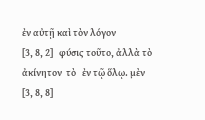ἐν αὐτῇ καὶ τὸν λόγον
[3, 8, 2]   φύσις τοῦτο, ἀλλὰ τὸ ἀκίνητον  τὸ   ἐν τῷ ὅλῳ. μὲν
[3, 8, 8]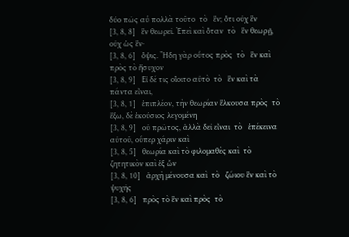δύο πῶς αὖ πολλὰ τοῦτο  τὸ   ἕν; ὅτι οὐχ ἓν
[3, 8, 8]   ἓν θεωρεῖ. Ἐπεὶ καὶ ὅταν  τὸ   ἓν θεωρῇ, οὐχ ὡς ἕν·
[3, 8, 6]   ὄψις. Ἤδη γὰρ οὗτος πρὸς  τὸ   ἓν καὶ πρὸς τὸ ἥσυχον
[3, 8, 9]   Εἰ δέ τις οἴοιτο αὐτὸ  τὸ   ἓν καὶ τὰ πάντα εἶναι,
[3, 8, 1]   ἐπιπλέον, τὴν θεωρίαν ἕλκουσα πρὸς  τὸ   ἔξω, δὲ ἑκούσιος λεγομένη
[3, 8, 9]   οὐ πρῶτος, ἀλλὰ δεῖ εἶναι  τὸ   ἐπέκεινα αὐτοῦ, οὗπερ χάριν καὶ
[3, 8, 5]   θεωρία καὶ τὸ φιλομαθὲς καὶ  τὸ   ζητητικὸν καὶ ἐξ ὧν
[3, 8, 10]   ἀρχὴ μένουσα καὶ  τὸ   ζώιου ἓν καὶ τὸ ψυχῆς
[3, 8, 6]   πρὸς τὸ ἓν καὶ πρὸς  τὸ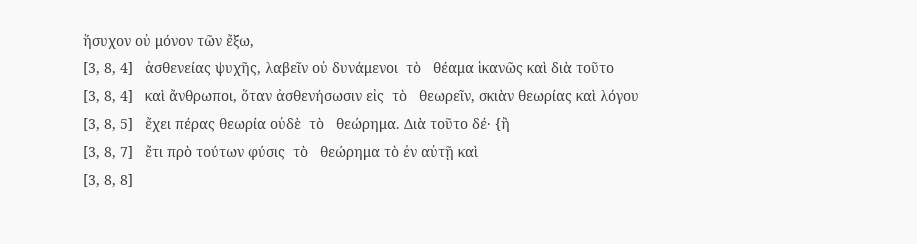ἥσυχον οὐ μόνον τῶν ἔξω,
[3, 8, 4]   ἀσθενείας ψυχῆς, λαβεῖν οὐ δυνάμενοι  τὸ   θέαμα ἱκανῶς καὶ διὰ τοῦτο
[3, 8, 4]   καὶ ἄνθρωποι, ὅταν ἀσθενήσωσιν εἰς  τὸ   θεωρεῖν, σκιὰν θεωρίας καὶ λόγου
[3, 8, 5]   ἔχει πέρας θεωρία οὐδὲ  τὸ   θεώρημα. Διὰ τοῦτο δέ· {ἢ
[3, 8, 7]   ἔτι πρὸ τούτων φύσις  τὸ   θεώρημα τὸ ἐν αὐτῇ καὶ
[3, 8, 8]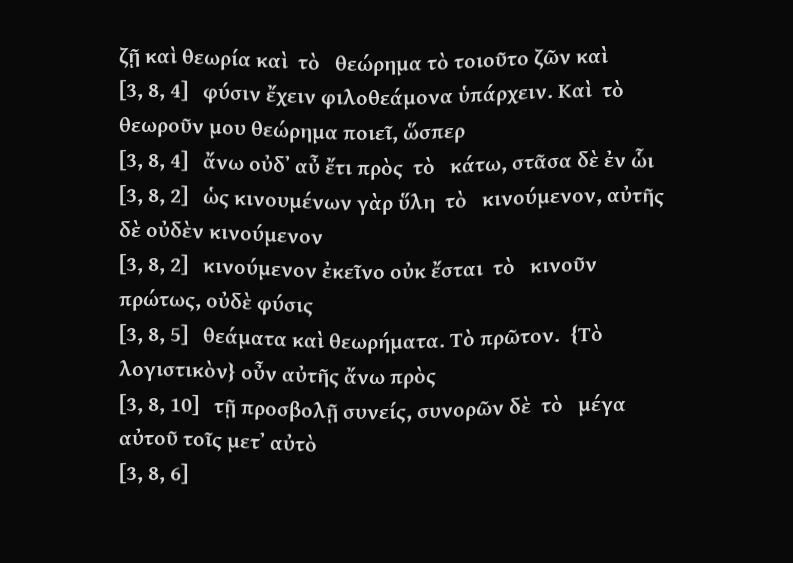ζῇ καὶ θεωρία καὶ  τὸ   θεώρημα τὸ τοιοῦτο ζῶν καὶ
[3, 8, 4]   φύσιν ἔχειν φιλοθεάμονα ὑπάρχειν. Καὶ  τὸ   θεωροῦν μου θεώρημα ποιεῖ, ὥσπερ
[3, 8, 4]   ἄνω οὐδ᾽ αὖ ἔτι πρὸς  τὸ   κάτω, στᾶσα δὲ ἐν ὧι
[3, 8, 2]   ὡς κινουμένων γὰρ ὕλη  τὸ   κινούμενον, αὐτῆς δὲ οὐδὲν κινούμενον
[3, 8, 2]   κινούμενον ἐκεῖνο οὐκ ἔσται  τὸ   κινοῦν πρώτως, οὐδὲ φύσις
[3, 8, 5]   θεάματα καὶ θεωρήματα. Τὸ πρῶτον.  {Τὸ   λογιστικὸν} οὖν αὐτῆς ἄνω πρὸς
[3, 8, 10]   τῇ προσβολῇ συνείς, συνορῶν δὲ  τὸ   μέγα αὐτοῦ τοῖς μετ᾽ αὐτὸ
[3, 8, 6]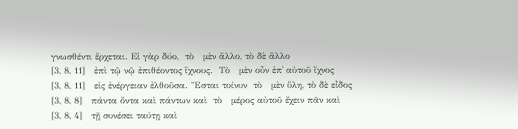γνωσθέντι ἔρχεται. Εἰ γὰρ δύο,  τὸ   μὲν ἄλλο, τὸ δὲ ἄλλο
[3, 8, 11]   ἐπὶ τῷ νῷ ἐπιθέοντος ἴχνους.  Τὸ   μὲν οὖν ἐπ᾽ αὐτοῦ ἴχνος
[3, 8, 11]   εἰς ἐνέργειαν ἐλθοῦσα. Ἔσται τοίνυν  τὸ   μὲν ὕλη, τὸ δὲ εἶδος
[3, 8, 8]   πάντα ὄντα καὶ πάντων καὶ  τὸ   μέρος αὐτοῦ ἔχειν πᾶν καὶ
[3, 8, 4]   τῇ συνέσει ταύτῃ καὶ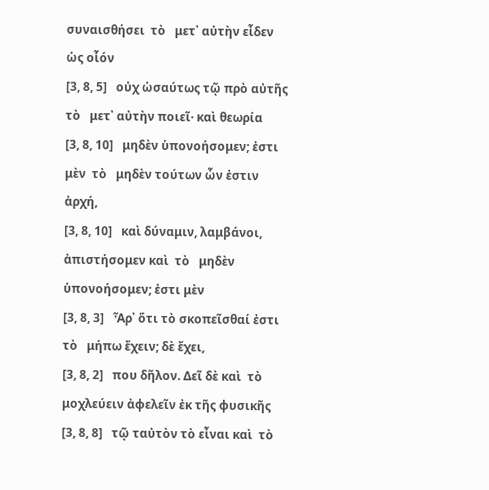συναισθήσει  τὸ   μετ᾽ αὐτὴν εἶδεν ὡς οἷόν
[3, 8, 5]   οὐχ ὡσαύτως τῷ πρὸ αὐτῆς  τὸ   μετ᾽ αὐτὴν ποιεῖ· καὶ θεωρία
[3, 8, 10]   μηδὲν ὑπονοήσομεν; ἐστι μὲν  τὸ   μηδὲν τούτων ὧν ἐστιν ἀρχή,
[3, 8, 10]   καὶ δύναμιν, λαμβάνοι, ἀπιστήσομεν καὶ  τὸ   μηδὲν ὑπονοήσομεν; ἐστι μὲν
[3, 8, 3]   Ἆρ᾽ ὅτι τὸ σκοπεῖσθαί ἐστι  τὸ   μήπω ἔχειν; δὲ ἔχει,
[3, 8, 2]   που δῆλον. Δεῖ δὲ καὶ  τὸ   μοχλεύειν ἀφελεῖν ἐκ τῆς φυσικῆς
[3, 8, 8]   τῷ ταὐτὸν τὸ εἶναι καὶ  τὸ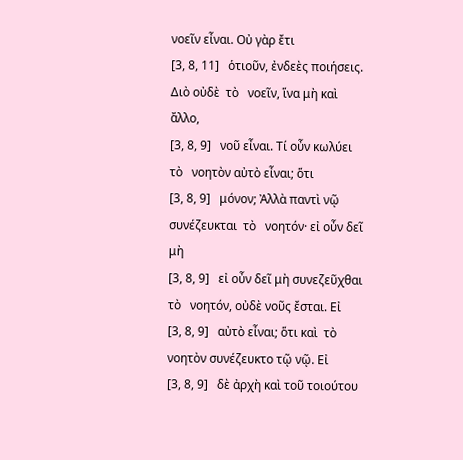νοεῖν εἶναι. Οὐ γὰρ ἔτι
[3, 8, 11]   ὁτιοῦν, ἐνδεὲς ποιήσεις. Διὸ οὐδὲ  τὸ   νοεῖν, ἵνα μὴ καὶ ἄλλο,
[3, 8, 9]   νοῦ εἶναι. Τί οὖν κωλύει  τὸ   νοητὸν αὐτὸ εἶναι; ὅτι
[3, 8, 9]   μόνον; Ἀλλὰ παντὶ νῷ συνέζευκται  τὸ   νοητόν· εἰ οὖν δεῖ μὴ
[3, 8, 9]   εἰ οὖν δεῖ μὴ συνεζεῦχθαι  τὸ   νοητόν, οὐδὲ νοῦς ἔσται. Εἰ
[3, 8, 9]   αὐτὸ εἶναι; ὅτι καὶ  τὸ   νοητὸν συνέζευκτο τῷ νῷ. Εἰ
[3, 8, 9]   δὲ ἀρχὴ καὶ τοῦ τοιούτου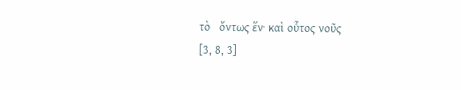τὸ   ὄντως ἕν· καὶ οὗτος νοῦς
[3, 8, 3]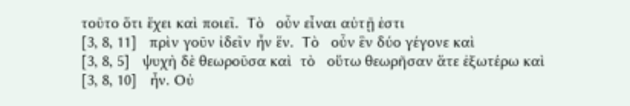τοῦτο ὅτι ἔχει καὶ ποιεῖ.  Τὸ   οὖν εἶναι αὐτῇ ἐστι
[3, 8, 11]   πρὶν γοῦν ἰδεῖν ἦν ἕν.  Τὸ   οὖν ἓν δύο γέγονε καὶ
[3, 8, 5]   ψυχὴ δὲ θεωροῦσα καὶ  τὸ   οὕτω θεωρῆσαν ἅτε ἐξωτέρω καὶ
[3, 8, 10]   ἦν. Οὐ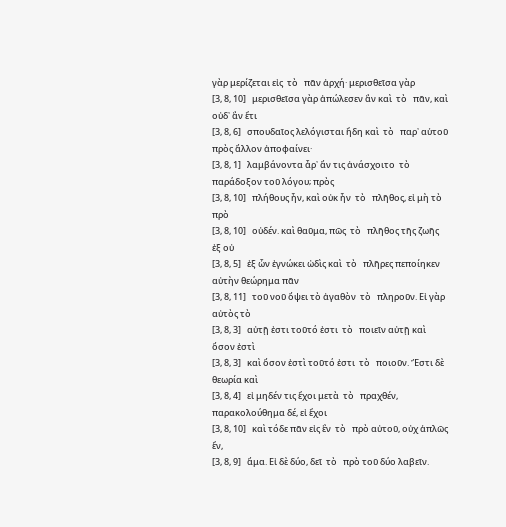γὰρ μερίζεται εἰς  τὸ   πᾶν ἀρχή· μερισθεῖσα γὰρ
[3, 8, 10]   μερισθεῖσα γὰρ ἀπώλεσεν ἂν καὶ  τὸ   πᾶν, καὶ οὐδ᾽ ἂν ἔτι
[3, 8, 6]   σπουδαῖος λελόγισται ἤδη καὶ  τὸ   παρ᾽ αὑτοῦ πρὸς ἄλλον ἀποφαίνει·
[3, 8, 1]   λαμβάνοντα ἆρ᾽ ἄν τις ἀνάσχοιτο  τὸ   παράδοξον τοῦ λόγου; πρὸς
[3, 8, 10]   πλήθους ἦν, καὶ οὐκ ἦν  τὸ   πλῆθος, εἰ μὴ τὸ πρὸ
[3, 8, 10]   οὐδέν. καὶ θαῦμα, πῶς  τὸ   πλῆθος τῆς ζωῆς ἐξ οὐ
[3, 8, 5]   ἐξ ὧν ἐγνώκει ὠδὶς καὶ  τὸ   πλῆρες πεποίηκεν αὐτὴν θεώρημα πᾶν
[3, 8, 11]   τοῦ νοῦ ὄψει τὸ ἀγαθὸν  τὸ   πληροῦν. Εἰ γὰρ αὐτὸς τὸ
[3, 8, 3]   αὐτῇ ἐστι τοῦτό ἐστι  τὸ   ποιεῖν αὐτῇ καὶ ὅσον ἐστὶ
[3, 8, 3]   καὶ ὅσον ἐστὶ τοῦτό ἐστι  τὸ   ποιοῦν. Ἔστι δὲ θεωρία καὶ
[3, 8, 4]   εἰ μηδέν τις ἔχοι μετὰ  τὸ   πραχθέν, παρακολούθημα δέ, εἰ ἔχοι
[3, 8, 10]   καὶ τόδε πᾶν εἰς ἓν  τὸ   πρὸ αὐτοῦ, οὐχ ἁπλῶς ἕν,
[3, 8, 9]   ἅμα. Εἰ δὲ δύο, δεῖ  τὸ   πρὸ τοῦ δύο λαβεῖν.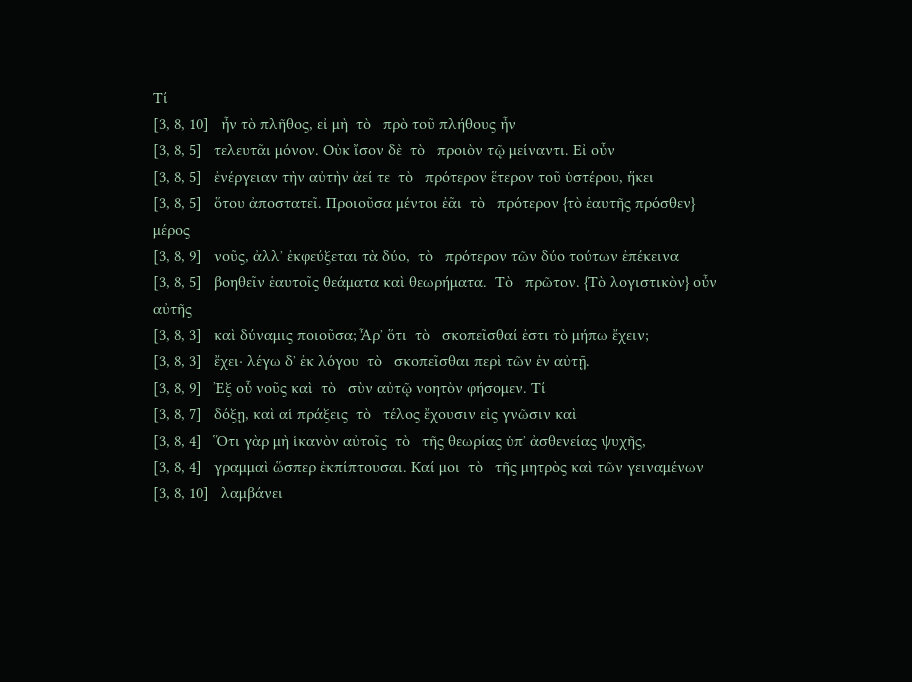Τί
[3, 8, 10]   ἦν τὸ πλῆθος, εἰ μὴ  τὸ   πρὸ τοῦ πλήθους ἦν
[3, 8, 5]   τελευτᾶι μόνον. Οὐκ ἴσον δὲ  τὸ   προιὸν τῷ μείναντι. Εἰ οὖν
[3, 8, 5]   ἐνέργειαν τὴν αὐτὴν ἀεί τε  τὸ   πρότερον ἕτερον τοῦ ὑστέρου, ἥκει
[3, 8, 5]   ὅτου ἀποστατεῖ. Προιοῦσα μέντοι ἐᾶι  τὸ   πρότερον {τὸ ἑαυτῆς πρόσθεν} μέρος
[3, 8, 9]   νοῦς, ἀλλ᾽ ἐκφεύξεται τὰ δύο,  τὸ   πρότερον τῶν δύο τούτων ἐπέκεινα
[3, 8, 5]   βοηθεῖν ἑαυτοῖς θεάματα καὶ θεωρήματα.  Τὸ   πρῶτον. {Τὸ λογιστικὸν} οὖν αὐτῆς
[3, 8, 3]   καὶ δύναμις ποιοῦσα; Ἆρ᾽ ὅτι  τὸ   σκοπεῖσθαί ἐστι τὸ μήπω ἔχειν;
[3, 8, 3]   ἔχει· λέγω δ᾽ ἐκ λόγου  τὸ   σκοπεῖσθαι περὶ τῶν ἐν αὐτῇ.
[3, 8, 9]   Ἐξ οὗ νοῦς καὶ  τὸ   σὺν αὐτῷ νοητὸν φήσομεν. Τί
[3, 8, 7]   δόξῃ, καὶ αἱ πράξεις  τὸ   τέλος ἔχουσιν εἰς γνῶσιν καὶ
[3, 8, 4]   Ὅτι γὰρ μὴ ἱκανὸν αὐτοῖς  τὸ   τῆς θεωρίας ὑπ᾽ ἀσθενείας ψυχῆς,
[3, 8, 4]   γραμμαὶ ὥσπερ ἐκπίπτουσαι. Καί μοι  τὸ   τῆς μητρὸς καὶ τῶν γειναμένων
[3, 8, 10]   λαμβάνει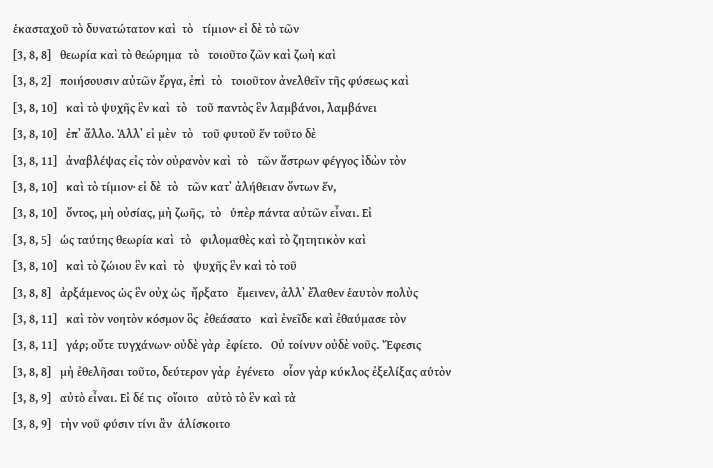ἑκασταχοῦ τὸ δυνατώτατον καὶ  τὸ   τίμιον· εἰ δὲ τὸ τῶν
[3, 8, 8]   θεωρία καὶ τὸ θεώρημα  τὸ   τοιοῦτο ζῶν καὶ ζωὴ καὶ
[3, 8, 2]   ποιήσουσιν αὐτῶν ἔργα, ἐπὶ  τὸ   τοιοῦτον ἀνελθεῖν τῆς φύσεως καὶ
[3, 8, 10]   καὶ τὸ ψυχῆς ἓν καὶ  τὸ   τοῦ παντὸς ἓν λαμβάνοι, λαμβάνει
[3, 8, 10]   ἐπ᾽ ἄλλο. Ἀλλ᾽ εἰ μὲν  τὸ   τοῦ φυτοῦ ἕν τοῦτο δὲ
[3, 8, 11]   ἀναβλέψας εἰς τὸν οὐρανὸν καὶ  τὸ   τῶν ἄστρων φέγγος ἰδὼν τὸν
[3, 8, 10]   καὶ τὸ τίμιον· εἰ δὲ  τὸ   τῶν κατ᾽ ἀλήθειαν ὄντων ἕν,
[3, 8, 10]   ὄντος, μὴ οὐσίας, μὴ ζωῆς,  τὸ   ὑπὲρ πάντα αὐτῶν εἶναι. Εἰ
[3, 8, 5]   ὡς ταύτης θεωρία καὶ  τὸ   φιλομαθὲς καὶ τὸ ζητητικὸν καὶ
[3, 8, 10]   καὶ τὸ ζώιου ἓν καὶ  τὸ   ψυχῆς ἓν καὶ τὸ τοῦ
[3, 8, 8]   ἀρξάμενος ὡς ἓν οὐχ ὡς  ἤρξατο   ἔμεινεν, ἀλλ᾽ ἔλαθεν ἑαυτὸν πολὺς
[3, 8, 11]   καὶ τὸν νοητὸν κόσμον ὃς  ἐθεάσατο   καὶ ἐνεῖδε καὶ ἐθαύμασε τὸν
[3, 8, 11]   γάρ; οὔτε τυγχάνων· οὐδὲ γὰρ  ἐφίετο.   Οὐ τοίνυν οὐδὲ νοῦς. Ἔφεσις
[3, 8, 8]   μὴ ἐθελῆσαι τοῦτο, δεύτερον γὰρ  ἐγένετο   οἷον γὰρ κύκλος ἐξελίξας αὑτὸν
[3, 8, 9]   αὐτὸ εἶναι. Εἰ δέ τις  οἴοιτο   αὐτὸ τὸ ἓν καὶ τὰ
[3, 8, 9]   τὴν νοῦ φύσιν τίνι ἂν  ἁλίσκοιτο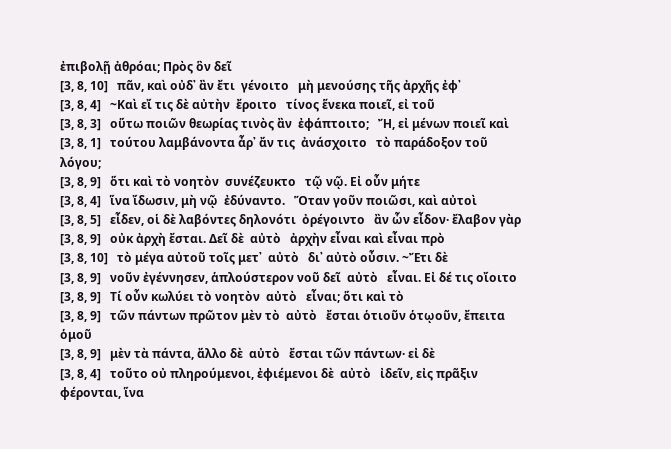ἐπιβολῇ ἀθρόαι; Πρὸς ὃν δεῖ
[3, 8, 10]   πᾶν, καὶ οὐδ᾽ ἂν ἔτι  γένοιτο   μὴ μενούσης τῆς ἀρχῆς ἐφ᾽
[3, 8, 4]   ~Καὶ εἴ τις δὲ αὐτὴν  ἔροιτο   τίνος ἕνεκα ποιεῖ, εἰ τοῦ
[3, 8, 3]   οὕτω ποιῶν θεωρίας τινὸς ἂν  ἐφάπτοιτο;   Ἤ, εἰ μένων ποιεῖ καὶ
[3, 8, 1]   τούτου λαμβάνοντα ἆρ᾽ ἄν τις  ἀνάσχοιτο   τὸ παράδοξον τοῦ λόγου;
[3, 8, 9]   ὅτι καὶ τὸ νοητὸν  συνέζευκτο   τῷ νῷ. Εἰ οὖν μήτε
[3, 8, 4]   ἵνα ἴδωσιν, μὴ νῷ  ἐδύναντο.   Ὅταν γοῦν ποιῶσι, καὶ αὐτοὶ
[3, 8, 5]   εἶδεν, οἱ δὲ λαβόντες δηλονότι  ὀρέγοιντο   ἂν ὧν εἶδον· ἔλαβον γὰρ
[3, 8, 9]   οὐκ ἀρχὴ ἔσται. Δεῖ δὲ  αὐτὸ   ἀρχὴν εἶναι καὶ εἶναι πρὸ
[3, 8, 10]   τὸ μέγα αὐτοῦ τοῖς μετ᾽  αὐτὸ   δι᾽ αὐτὸ οὖσιν. ~Ἔτι δὲ
[3, 8, 9]   νοῦν ἐγέννησεν, ἁπλούστερον νοῦ δεῖ  αὐτὸ   εἶναι. Εἰ δέ τις οἴοιτο
[3, 8, 9]   Τί οὖν κωλύει τὸ νοητὸν  αὐτὸ   εἶναι; ὅτι καὶ τὸ
[3, 8, 9]   τῶν πάντων πρῶτον μὲν τὸ  αὐτὸ   ἔσται ὁτιοῦν ὁτῳοῦν, ἔπειτα ὁμοῦ
[3, 8, 9]   μὲν τὰ πάντα, ἄλλο δὲ  αὐτὸ   ἔσται τῶν πάντων· εἰ δὲ
[3, 8, 4]   τοῦτο οὐ πληρούμενοι, ἐφιέμενοι δὲ  αὐτὸ   ἰδεῖν, εἰς πρᾶξιν φέρονται, ἵνα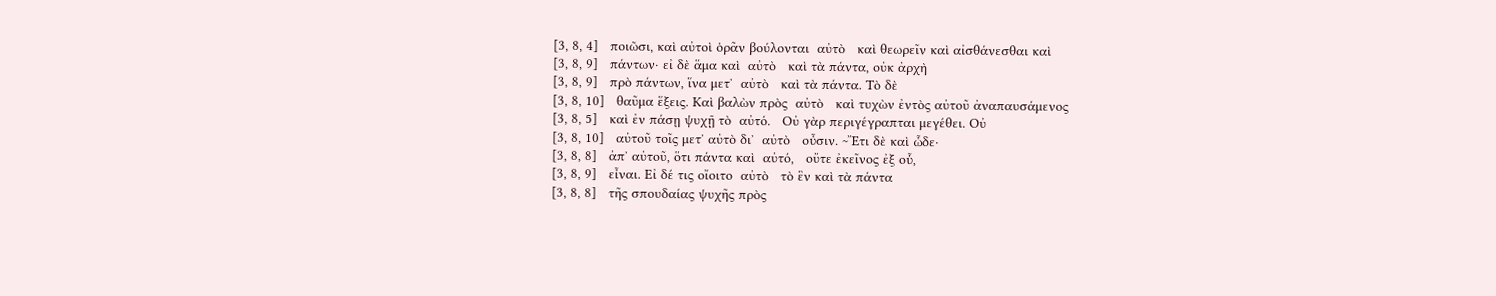[3, 8, 4]   ποιῶσι, καὶ αὐτοὶ ὁρᾶν βούλονται  αὐτὸ   καὶ θεωρεῖν καὶ αἰσθάνεσθαι καὶ
[3, 8, 9]   πάντων· εἰ δὲ ἅμα καὶ  αὐτὸ   καὶ τὰ πάντα, οὐκ ἀρχὴ
[3, 8, 9]   πρὸ πάντων, ἵνα μετ᾽  αὐτὸ   καὶ τὰ πάντα. Τὸ δὲ
[3, 8, 10]   θαῦμα ἕξεις. Καὶ βαλὼν πρὸς  αὐτὸ   καὶ τυχὼν ἐντὸς αὐτοῦ ἀναπαυσάμενος
[3, 8, 5]   καὶ ἐν πάσῃ ψυχῇ τὸ  αὐτό.   Οὐ γὰρ περιγέγραπται μεγέθει. Οὐ
[3, 8, 10]   αὐτοῦ τοῖς μετ᾽ αὐτὸ δι᾽  αὐτὸ   οὖσιν. ~Ἔτι δὲ καὶ ὧδε·
[3, 8, 8]   ἀπ᾽ αὐτοῦ, ὅτι πάντα καὶ  αὐτό,   οὔτε ἐκεῖνος ἐξ οὗ,
[3, 8, 9]   εἶναι. Εἰ δέ τις οἴοιτο  αὐτὸ   τὸ ἓν καὶ τὰ πάντα
[3, 8, 8]   τῆς σπουδαίας ψυχῆς πρὸς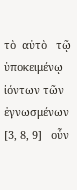τὸ  αὐτὸ   τῷ ὑποκειμένῳ ἰόντων τῶν ἐγνωσμένων
[3, 8, 9]   οὖν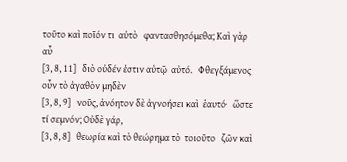τοῦτο καὶ ποῖόν τι  αὐτὸ   φαντασθησόμεθα; Καὶ γὰρ αὖ
[3, 8, 11]   διὸ οὐδέν ἐστιν αὐτῷ  αὐτό.   Φθεγξάμενος οὖν τὸ ἀγαθὸν μηδὲν
[3, 8, 9]   νοῦς, ἀνόητον δὲ ἀγνοήσει καὶ  ἑαυτό·   ὥστε τί σεμνόν; Οὐδὲ γάρ,
[3, 8, 8]   θεωρία καὶ τὸ θεώρημα τὸ  τοιοῦτο   ζῶν καὶ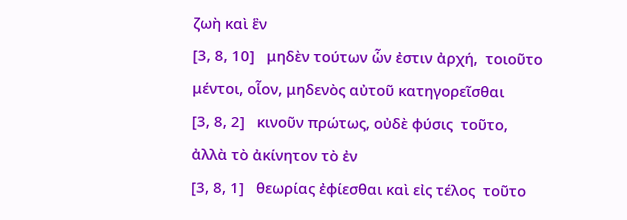ζωὴ καὶ ἓν
[3, 8, 10]   μηδὲν τούτων ὧν ἐστιν ἀρχή,  τοιοῦτο   μέντοι, οἷον, μηδενὸς αὐτοῦ κατηγορεῖσθαι
[3, 8, 2]   κινοῦν πρώτως, οὐδὲ φύσις  τοῦτο,   ἀλλὰ τὸ ἀκίνητον τὸ ἐν
[3, 8, 1]   θεωρίας ἐφίεσθαι καὶ εἰς τέλος  τοῦτο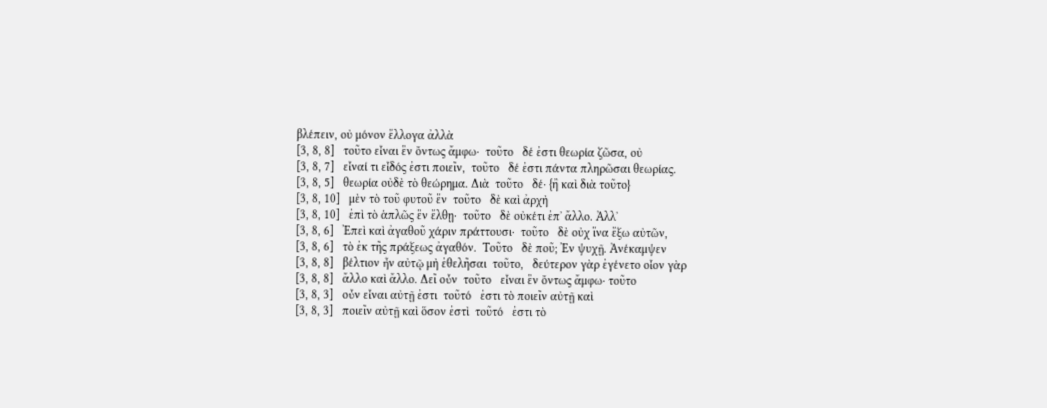βλέπειν, οὐ μόνον ἔλλογα ἀλλὰ
[3, 8, 8]   τοῦτο εἶναι ἓν ὄντως ἄμφω·  τοῦτο   δέ ἐστι θεωρία ζῶσα, οὐ
[3, 8, 7]   εἶναί τι εἶδός ἐστι ποιεῖν,  τοῦτο   δέ ἐστι πάντα πληρῶσαι θεωρίας.
[3, 8, 5]   θεωρία οὐδὲ τὸ θεώρημα. Διὰ  τοῦτο   δέ· {ἢ καὶ διὰ τοῦτο}
[3, 8, 10]   μὲν τὸ τοῦ φυτοῦ ἕν  τοῦτο   δὲ καὶ ἀρχὴ
[3, 8, 10]   ἐπὶ τὸ ἁπλῶς ἓν ἔλθῃ·  τοῦτο   δὲ οὐκέτι ἐπ᾽ ἄλλο. Ἀλλ᾽
[3, 8, 6]   Ἐπεὶ καὶ ἀγαθοῦ χάριν πράττουσι·  τοῦτο   δὲ οὐχ ἵνα ἔξω αὐτῶν,
[3, 8, 6]   τὸ ἐκ τῆς πράξεως ἀγαθόν.  Τοῦτο   δὲ ποῦ; Ἐν ψυχῇ. Ἀνέκαμψεν
[3, 8, 8]   βέλτιον ἦν αὐτῷ μὴ ἐθελῆσαι  τοῦτο,   δεύτερον γὰρ ἐγένετο οἷον γὰρ
[3, 8, 8]   ἄλλο καὶ ἄλλο. Δεῖ οὖν  τοῦτο   εἶναι ἓν ὄντως ἄμφω· τοῦτο
[3, 8, 3]   οὖν εἶναι αὐτῇ ἐστι  τοῦτό   ἐστι τὸ ποιεῖν αὐτῇ καὶ
[3, 8, 3]   ποιεῖν αὐτῇ καὶ ὅσον ἐστὶ  τοῦτό   ἐστι τὸ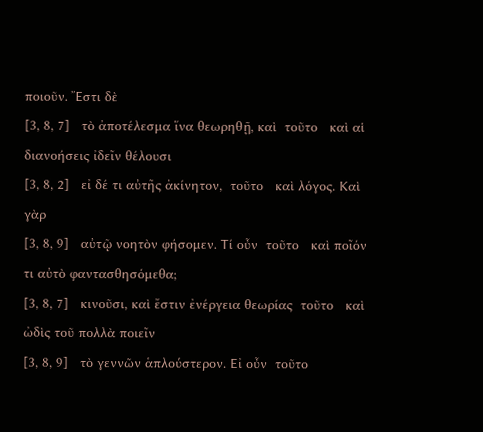ποιοῦν. Ἔστι δὲ
[3, 8, 7]   τὸ ἀποτέλεσμα ἵνα θεωρηθῇ, καὶ  τοῦτο   καὶ αἱ διανοήσεις ἰδεῖν θέλουσι
[3, 8, 2]   εἰ δέ τι αὐτῆς ἀκίνητον,  τοῦτο   καὶ λόγος. Καὶ γὰρ
[3, 8, 9]   αὐτῷ νοητὸν φήσομεν. Τί οὖν  τοῦτο   καὶ ποῖόν τι αὐτὸ φαντασθησόμεθα;
[3, 8, 7]   κινοῦσι, καὶ ἔστιν ἐνέργεια θεωρίας  τοῦτο   καὶ ὠδὶς τοῦ πολλὰ ποιεῖν
[3, 8, 9]   τὸ γεννῶν ἁπλούστερον. Εἰ οὖν  τοῦτο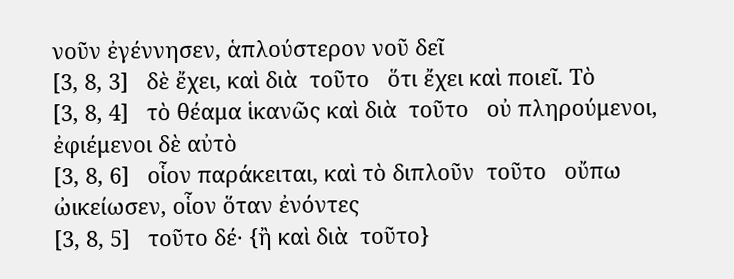νοῦν ἐγέννησεν, ἁπλούστερον νοῦ δεῖ
[3, 8, 3]   δὲ ἔχει, καὶ διὰ  τοῦτο   ὅτι ἔχει καὶ ποιεῖ. Τὸ
[3, 8, 4]   τὸ θέαμα ἱκανῶς καὶ διὰ  τοῦτο   οὐ πληρούμενοι, ἐφιέμενοι δὲ αὐτὸ
[3, 8, 6]   οἷον παράκειται, καὶ τὸ διπλοῦν  τοῦτο   οὔπω ὠικείωσεν, οἷον ὅταν ἐνόντες
[3, 8, 5]   τοῦτο δέ· {ἢ καὶ διὰ  τοῦτο}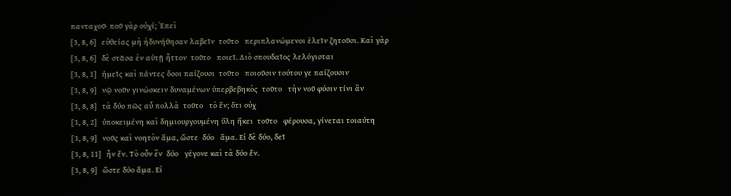πανταχοῦ· ποῦ γὰρ οὐχί; Ἐπεὶ
[3, 8, 6]   εὐθείας μὴ ἠδυνήθησαν λαβεῖν  τοῦτο   περιπλανώμενοι ἑλεῖν ζητοῦσι. Καὶ γὰρ
[3, 8, 6]   δὲ στᾶσα ἐν αὑτῇ ἧττον  τοῦτο   ποιεῖ. Διὸ σπουδαῖος λελόγισται
[3, 8, 1]   ἡμεῖς καὶ πάντες ὅσοι παίζουσι  τοῦτο   ποιοῦσιν τούτου γε παίζουσιν
[3, 8, 9]   νῷ νοῦν γινώσκειν δυναμένων ὑπερβεβηκὸς  τοῦτο   τὴν νοῦ φύσιν τίνι ἂν
[3, 8, 8]   τὰ δύο πῶς αὖ πολλὰ  τοῦτο   τὸ ἕν; ὅτι οὐχ
[3, 8, 2]   ὑποκειμένη καὶ δημιουργουμένη ὕλη ἥκει  τοῦτο   φέρουσα, γίνεται τοιαύτη
[3, 8, 9]   νοῦς καὶ νοητὸν ἅμα, ὥστε  δύο   ἅμα. Εἰ δὲ δύο, δεῖ
[3, 8, 11]   ἦν ἕν. Τὸ οὖν ἓν  δύο   γέγονε καὶ τὰ δύο ἕν.
[3, 8, 9]   ὥστε δύο ἅμα. Εἰ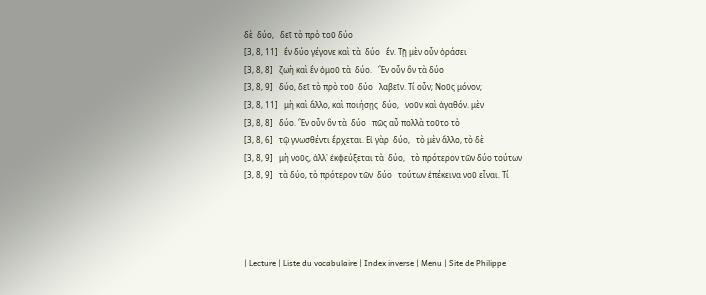δὲ  δύο,   δεῖ τὸ πρὸ τοῦ δύο
[3, 8, 11]   ἓν δύο γέγονε καὶ τὰ  δύο   ἕν. Τῇ μὲν οὖν ὁράσει
[3, 8, 8]   ζωὴ καὶ ἓν ὁμοῦ τὰ  δύο.   Ἓν οὖν ὂν τὰ δύο
[3, 8, 9]   δύο, δεῖ τὸ πρὸ τοῦ  δύο   λαβεῖν. Τί οὖν; Νοῦς μόνον;
[3, 8, 11]   μὴ καὶ ἄλλο, καὶ ποιήσῃς  δύο,   νοῦν καὶ ἀγαθόν. μὲν
[3, 8, 8]   δύο. Ἓν οὖν ὂν τὰ  δύο   πῶς αὖ πολλὰ τοῦτο τὸ
[3, 8, 6]   τῷ γνωσθέντι ἔρχεται. Εἰ γὰρ  δύο,   τὸ μὲν ἄλλο, τὸ δὲ
[3, 8, 9]   μὴ νοῦς, ἀλλ᾽ ἐκφεύξεται τὰ  δύο,   τὸ πρότερον τῶν δύο τούτων
[3, 8, 9]   τὰ δύο, τὸ πρότερον τῶν  δύο   τούτων ἐπέκεινα νοῦ εἶναι. Τί




| Lecture | Liste du vocabulaire | Index inverse | Menu | Site de Philippe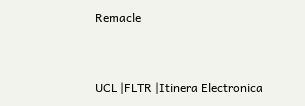Remacle


UCL |FLTR |Itinera Electronica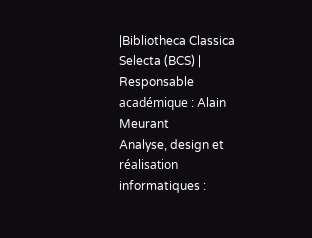|Bibliotheca Classica Selecta (BCS) |
Responsable académique : Alain Meurant
Analyse, design et réalisation informatiques :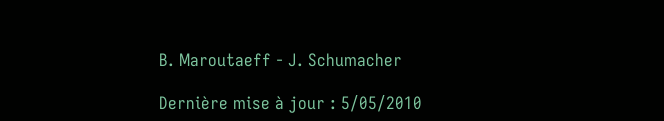B. Maroutaeff - J. Schumacher

Dernière mise à jour : 5/05/2010